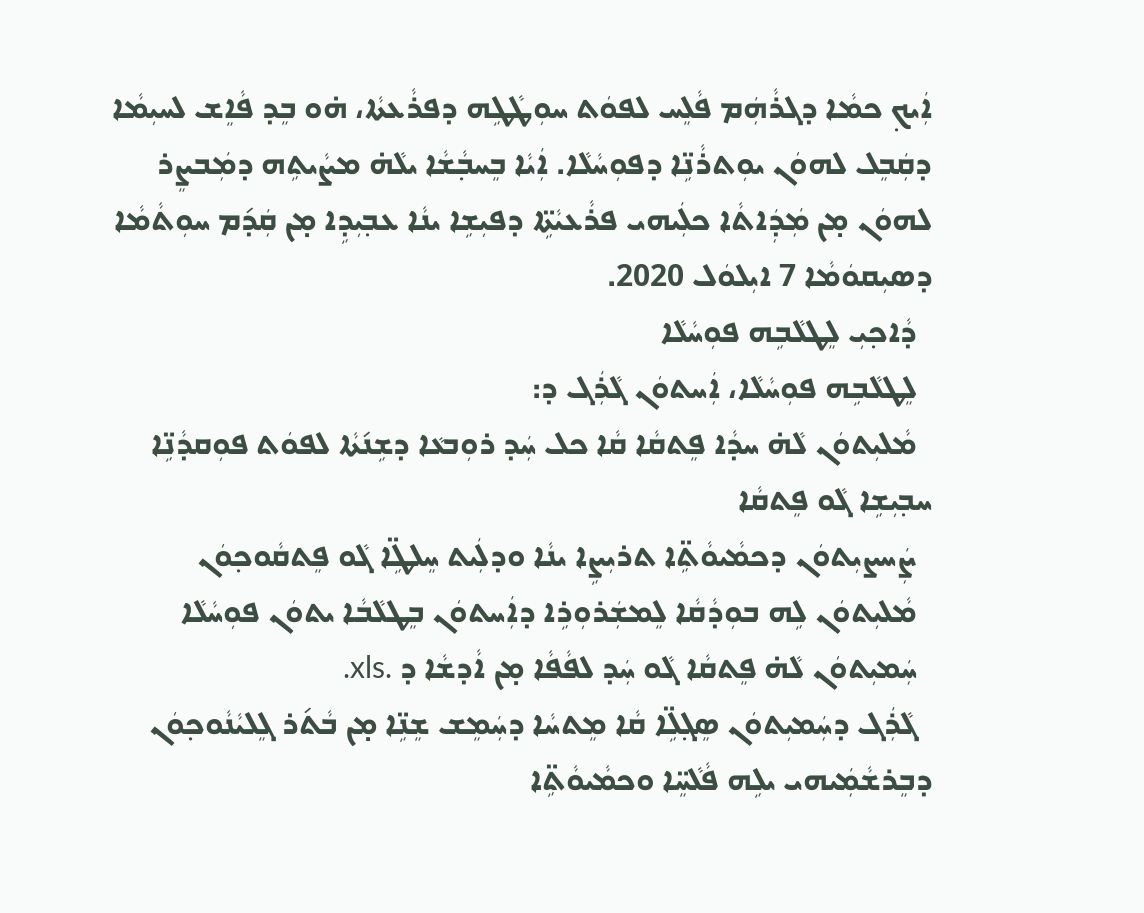ܐܲܝܟ݂ ܟܡܵܐ ܕܓܪܵܗܲܡ ܦܵܠܸܚ ܠܦܘܿܬ ܚܘܼܛܵܛܹܗ ܕܦܪܵܥܬܵܐ، ܗ̇ܘ ܒܸܕ ܦܵܐܸܫ ܠܚܝܼܡܵܐ ܕܩܲܒܸܠ ܠܗܘܿܢ ܝܘܼܬܪܵܢܹ̈ܐ ܕܦܘܼܚܵܠܵܐ. ܐܲܝܵܐ ܒܸܚܒ݂ܵܫܵܐ ܝܠܵܗ̇ ܡܨܵܝܬܹܗ ܕܡܲܒܨܸܪ ܠܗܘܿܢ ܡ̣ܢ ܡܲܕܲܐܬܵܐ ܟܠܲܝܗܝ ܦܪܵܥܝܵܬܹ̈ܐ ܕܦܝܼܫܹܐ ܝܢܵܐ ܥܒ݂ܝܼܕܹܐ ܡ̣ܢ ܩܲܕ݇ܡ ܚܘܼܬܵܡܵܐ ܕܣܝܼܩܘܿܡܵܐ 7 ܐܝܼܠܘܿܠ 2020.
  ܕܵܐܟ݂ܝܼ ܠܸܛܠܵܒܹܗ ܦܘܼܚܵܠܵܐ
  ܠܸܛܠܵܒܹܗ ܦܘܼܚܵܠܵܐ، ܐܲܚܬܘܿܢ ܓܵܪܲܓ ܕ:
  ܡܵܠܝܼܬܘܿܢ ܠܵܗ̇ ܚܕܵܐ ܦܸܬܩܵܐ ܩܵܐ ܟܠ ܚܲܕ ܪܘܼܒܥܵܐ ܕܫܹܢ݇ܬܵܐ ܠܦܘܿܬ ܦܘܼܩܕܵܢܹ̈ܐ ܚܒ݂ܝܼܫܹܐ ܓܵܘ ܦܸܬܩܵܐ
  ܨܲܚܨܝܼܬܘܿܢ ܕܟܡܵܝܘܵܬܹ̈ܐ ܬܪܝܼܨܹܐ ܝܢܵܐ ܘܕܠܲܝܬ ܚܸܠܛܹ̈ܐ ܓܵܘ ܦܸܬܩܵܘܟ݂ܘܿܢ
  ܡܵܠܝܼܬܘܿܢ ܠܹܗ ܒܘܼܕܵܩܵܐ ܠܸܡܫܲܪܘܼܪܹܐ ܕܐܲܚܬܘܿܢ ܒܸܛܠܵܒܵܐ ܝܬܘܿܢ ܦܘܼܚܵܠܵܐ
  ܚܲܡܝܼܬܘܿܢ ܠܵܗ̇ ܦܸܬܩܵܐ ܓܵܘ ܚܲܕ ܠܦܵܦܵܐ ܡ̣ܢ ܐܵܕܫܵܐ ܕ .xls.
  ܓܵܪܲܓ ܕܚܲܡܝܼܬܘܿܢ ܣܸܓ݂ܠܹ̈ܐ ܩܵܐ ܡܸܬܚܵܐ ܕܚܲܡܸܫ ܫܸܢܹ̈ܐ ܡ̣ܢ ܒܵܬ݇ܪ ܓܸܠܝܵܢܵܘܟ݂ܘܿܢ ܕܒܸܪܫܵܡܲܝܗܝ ܝܠܹܗ ܦܵܠܵܚܸ̈ܐ ܘܟܡܵܝܘܵܬܹ̈ܐ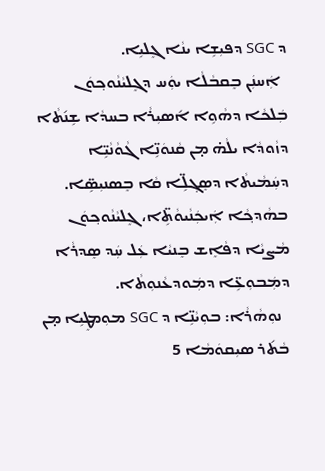ܕ SGC ܕܦܝܼܫܹܐ ܝܢܵܐ ܓܸܠܝܹܐ.
  ܐܲܚܢܲܢ ܒܸܩܒܵܠܵܐ ܝܘܲܚ ܕܓܸܠܝܵܢܵܘܟ݂ܘܿܢ ܒܲܠܟܵܐ ܕܗܵܘܹܐ ܐ݇ܣܝܼܪܵܐ ܒܚܕܵܐ ܫܹܢ݇ܬܵܐ ܕܙܵܘܕܵܐ ܝܠܵܗ̇ ܡ̣ܢ ܩܵܢܘܿܢܹ̈ܐ ܓܵܘܵܢܵܝܹ̈ܐ ܕܚܲܡܵܝܬܵܐ ܕܣܸܓ݂ܠܹ̈ܐ ܩܵܐ ܒܸܣܢܝܼܣܹ̈ܐ. ܒܗܵܕܟ݂ܵܐ ܐܲܝܟܲܢܵܝܘܵܬܹ̈ܐ، ܓܸܠܝܵܢܵܘܟ݂ܘܿܢ ܡܵܨܝܵܐ ܕܦܵܐܸܫ ܒܸܢܝܵܐ ܥܲܠ ܚܲܕ ܣܸܕܪܵܐ ܕܡܲܒܘܼܥܹ̈ܐ ܕܡܲܘܕܥܵܢܘܼܬܵܐ.
  ܢܘܼܗܵܪܵܐ: ܒܘܼܝܵܢܹ̈ܐ ܕ SGC ܡܘܼܡܛܸܝܹܐ ܡ̣ܢ ܒܵܬ݇ܪ ܣܝܼܩܘܿܡܵܐ 5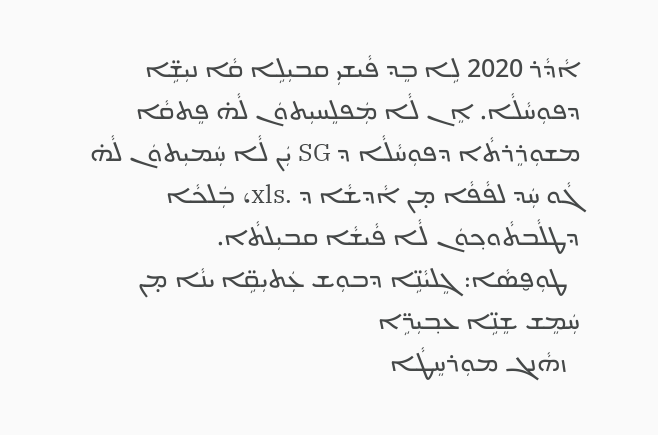ܐܵܕܵܪ 2020 ܠܹܐ ܒܸܕ ܦܵܝܫܝܼ ܩܒܝܼܠܹܐ ܩܵܐ ܢܝܼܫܹ̈ܐ ܕܦܘܼܚܵܠܵܐ. ܐܸܢ ܠܵܐ ܡܲܦܠܸܚܝܼܬܘܿܢ ܠܵܗ̇ ܦܸܬܩܵܐ ܡܫܘܼܪܸܪܬܵܐ ܕܦܘܼܚܵܠܵܐ ܕ SG ܝܲܢ ܠܵܐ ܚܲܡܝܼܬܘܿܢ ܠܵܗ̇ ܓܵܘ ܚܲܕ ܠܦܵܦܵܐ ܡ̣ܢ ܐܵܕܫܵܐ ܕ .xls، ܒܲܠܟܵܐ ܕܛܠܵܒܬܵܘܟ݂ܘܿܢ ܠܵܐ ܦܵܝܫܵܐ ܩܒܝܼܠܬܵܐ.
  ܛܘܼܦ̮ܣܵܐ: ܓܸܠܝܵܢܹ̈ܐ ܕܒܘܼܫ ܥܲܬܝܼܩܹ̈ܐ ܝܢܵܐ ܡ̣ܢ ܚܲܡܸܫ ܫܸܢܹ̈ܐ ܥܒ݂ܝܼܪܹ̈ܐ
  ܙܗܵܢܓ ܡܘܼܪܚܸܛܵܐ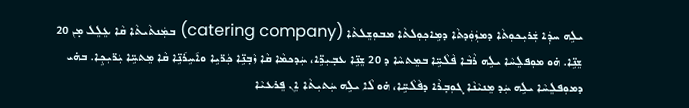ܝܠܹܗ ܚܕܲܐ ܫܲܪܝܼܟܘܼܬܵܐ ܕܡܙܲܘܲܕܬܵܐ ܕܡܹܐܟ݂ܘܼܠܬܵܐ ܡܒܘܼܫܸܠܬܵܐ (catering company) ܒܡܲܢܬܵܝܬܵܐ ܩܵܐ ܥܸܠܸܠ ܡ̣ܢ 20 ܫܸܢܹ̈ܐ. ܗ̇ܘ ܡܘܼܦܠܸܚܵܐ ܝܠܹܗ ܪܵܒܵܐ ܦܵܠܵܚܹ̈ܐ ܒܡܸܬܚܵܐ ܕ 20 ܫܸܢܹ̈ܐ ܥܒ݂ܝܼܪܹ̈ܐ، ܚܲܕܟܡܵܐ ܩܵܐ ܙܵܒ݂ܢܹ̈ܐ ܟܲܪ̈ܝܹܐ ܘܐ݇ܚܹܪ݇ܢܹ̈ܐ ܩܵܐ ܡܸܬܚܹ̈ܐ ܝܲܪ̈ܝܼܟ݂ܹܐ. ܒܗ̇ܝ ܕܡܘܼܦܠܸܚܵܐ ܝܠܹܗ ܚܲܕ ܡܸܢܝܵܢܵܐ ܓܘܼܒ݂ܪܵܐ ܕܦܵܠܵܚܹ̈ܐ، ܗ̇ܘ ܠܵܐ ܝܠܹܗ ܚܲܬܝܼܬܵܐ ܐܸܢ ܦܸܪܥܝܵܐ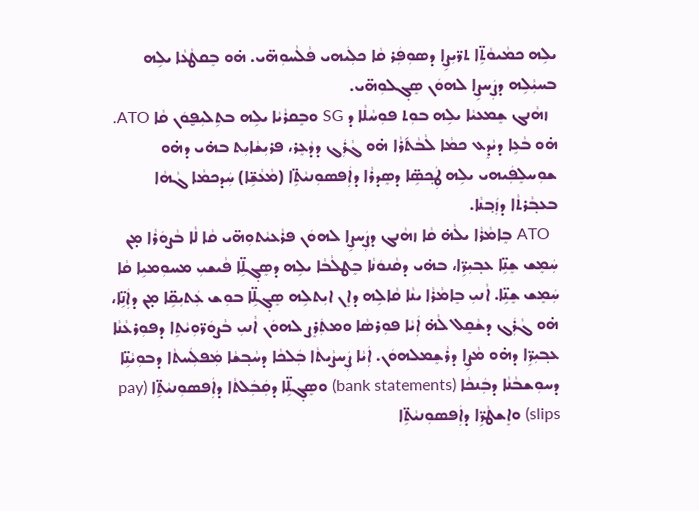ܝܠܹܗ ܟܡܵܝܘܵܬܹ̈ܐ ܬܪ̈ܝܼܨܹܐ ܕܣܘܼܦܲܪ ܩܵܐ ܟܠܲܝܗܝ ܦܵܠܵܚܘܼܗ̈ܝ. ܗ̇ܘ ܒܸܩܛܵܥܵܐ ܝܠܹܗ ܒܚܝܼܵܠܹܗ ܕܨܲܚܨܹܐ ܠܗܘܿܢ ܣܸܓ݂ܠܘܼܗ̈ܝ.
  ܙܗܵܢܓ ܫܸܡܥܝܵܐ ܝܠܹܗ ܒܘܼܬ ܦܘܼܚܵܠܵܐ ܕ SG ܘܒܸܩܪܵܝܵܐ ܝܠܹܗ ܒܬܹܠܝܼܦ̮ܘܿܢ ܩܵܐ ATO. ܗ̇ܘ ܒܵܥܹܐ ܕܝܵܕܸܥ ܟܡܵܐ ܠܵܒܵܬ݇ܪܵܐ ܗ̇ܘ ܓܵܪܲܓ ܕܕܵܥܸܪ، ܦܪܝܼܫܵܐܝܼܬ ܒܗ̇ܝ ܕܗ̇ܘ ܫܘܼܚܠܸܦܲܝܗܝ ܝܠܹܗ ܛܲܟ݂ܣܹ̈ܐ ܕܣܸܕܪܵܐ ܕܐܲܦܣܘܼܢܝܵܬܹ̈ܐ (ܡܵܥܵܫܹ̈ܐ) ܚܲܕܟܡܵܐ ܓܵܗܵܐ ܒܥܒ݂ܵܪܬܵܐ ܕܙܲܒ݂ܢܵܐ.
  ATO ܒܸܐܡܵܪܵܐ ܝܠܵܗ̇ ܩܵܐ ܙܗܵܢܓ ܕܨܲܚܨܹܐ ܠܗܘܿܢ ܦܪܵܥܝܵܬܘܼܗ̈ܝ ܩܵܐ ܠܵܐ ܒܵܨܘܿܪܵܐ ܡ̣ܢ ܚܲܡܸܫ ܫܸܢܹ̈ܐ ܥܒ݂ܝܼܪܹ̈ܐ، ܒܗ̇ܝ ܕܩܵܢܘܿܢܵܐ ܒܸܛܠܵܒܵܐ ܝܠܹܗ ܕܣܸܓ݂ܠܹ̈ܐ ܦܵܝܫܝܼ ܡܚܘܼܡܝܹܐ ܩܵܐ ܚܲܡܸܫ ܫܸܢܹ̈ܐ. ܐܵܢܝܼ ܒܸܐܡܵܪܵܐ ܝܢܵܐ ܩܵܐܠܹܗ ܕܐܸܢ ܐܝܼܬܠܹܗ ܣܸܓ݂ܠܹ̈ܐ ܒܘܼܫ ܥܲܬܝܼܩܹ̈ܐ ܡ̣ܢ ܕܐܲܢܹ̈ܐ، ܗ̇ܘ ܓܵܪܲܓ ܕܫܵܩܸܠ ܠܵܗ̇ ܐܲܝܵܐ ܦܘܼܪܣܵܐ ܘܡܬܲܪܸܨ ܠܗܘܿܢ ܐܵܢܝܼ ܒܵܨܘܿܪ̈ܘܼܝܵܬܹܐ ܕܦܘܼܪܥܵܢܵܐ ܥܒ݂ܝܼܪܹ̈ܐ ܕܗ̇ܘ ܡܵܨܹܐ ܕܪܵܫܸܡܠܗܘܿܢ. ܐܲܝܵܐ ܨܲܚܨܵܝܬܵܐ ܒܲܠܟܵܐ ܕܚܵܒ݂ܫܵܐ ܡܲܦܠܲܚܬܵܐ ܕܒܘܼܝܵܢܹ̈ܐ ܕܚܘܼܫܒܵܢܵܐ ܕܒܲܢܟܵܐ (bank statements) ܘܣܸܓ݂ܠܹ̈ܐ ܕܩܲܒܲܠܬܵܐ ܕܐܲܦܣܘܼܢܝܵܬܹ̈ܐ (pay slips) ܘܐܸܫܛܵܪܹ̈ܐ ܕܐܲܦܣܘܼܢܝܵܬܹ̈ܐ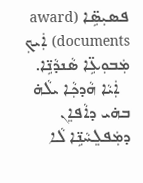ܦܣܝܼܣܹ̈ܐ (award documents) ܐܲܝܟ݂ ܡܲܒܘܼܥܹ̈ܐ ܣܵܢܕܵܢܹ̈ܐ.
  ܐܲܝܵܐ ܗܵܕܟ݂ܵܐ ܝܠܵܗ̇ ܒܗ̇ܝ ܕܐܵܦܐܸܢ ܕܡܲܦܠܸܚܵܢܹ̈ܐ ܠܵܐ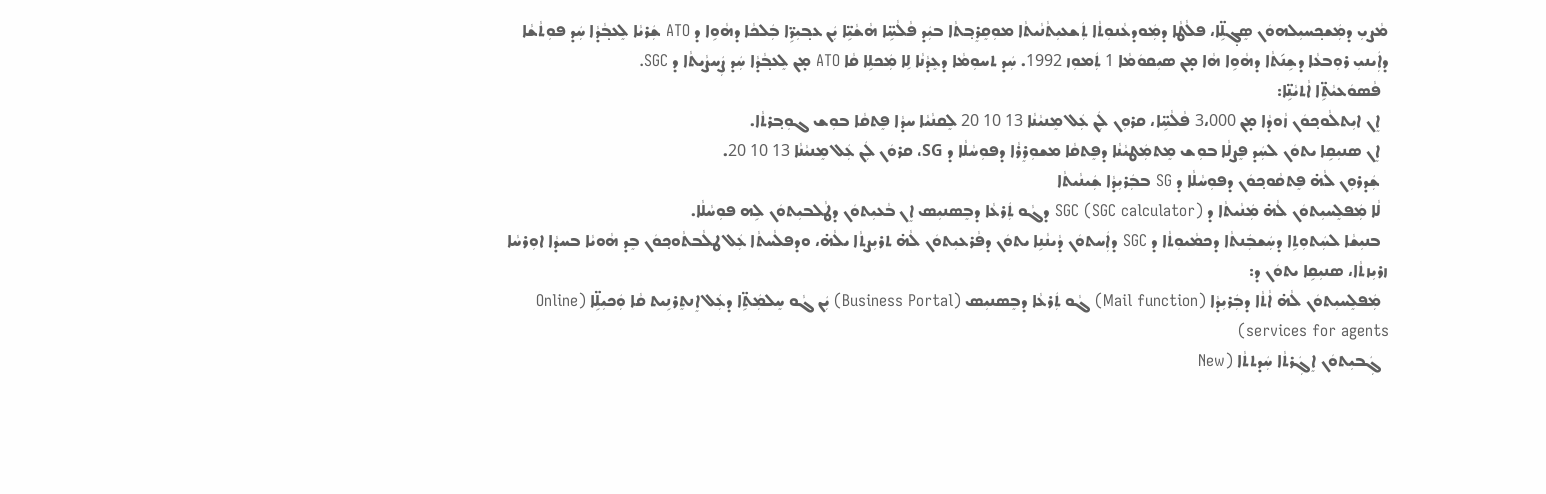ܡܵܨܝܼ ܕܡܲܫܟ݂ܚܝܼܠܗܘܿܢ ܣܸܓ݂ܠܹ̈ܐ، ܦܠܵܛܵܐ ܕܡܲܘܕܥܵܢܘܼܬܵܐ ܬܲܫܥܝܼܬܵܢܵܝܬܵܐ ܡܘܼܩܸܪܸܒ݂ܬܵܐ ܒܝܲܕ ܦܵܠܵܚܹ̈ܐ ܗܵܫܵܝܹ̈ܐ ܝܲܢ ܥܒ݂ܝܼܪܹ̈ܐ ܒܲܠܟܵܐ ܕܗܵܘܹܐ ܕ ATO ܫܲܪܝܵܐ ܠܸܥܒ݂ܵܕܵܐ ܚܲܕ ܦܘܼܬܵܫܵܐ ܕܐܲܝܢܝܼ ܪܘܼܒܥܵܐ ܕܫܹܢ݇ܬܵܐ ܕܗܵܘܹܐ ܗܵܐ ܡ̣ܢ ܣܝܼܩܘܿܡܵܐ 1 ܬܲܡܘܼܙ 1992. ܚܲܕ ܬܚܘܼܡܵܐ ܕܥܸܕܵܢܵܐ ܠܹܐ ܡܲܟܠܹܐ ܩܵܐ ATO ܡ̣ܢ ܠܸܥܒ݂ܵܕܵܐ ܚܲܕ ܨܲܚܨܵܝܬܵܐ ܕ SGC.
  ܦܵܣܘܿܥܝܵܬܹ̈ܐ ܐܵܬܝܵܢܹ̈ܐ:
  ܐܸܢ ܐܝܼܬܠܵܘܟ݂ܘܿܢ ܙܵܘܕܵܐ ܡ̣ܢ 3،000 ܦܵܠܵܚܹ̈ܐ، ܩܪܘܼܢ ܠܲܢ ܥܲܠ ܡܸܢܝܵܢܵܐ 13 10 20 ܠܸܩܢܵܝܵܐ ܚܕܵܐ ܦܸܬܩܵܐ ܒܘܼܫ ܓܘܼܒ݂ܪܬܵܐ.
  ܐܸܢ ܣܢܝܼܩܹܐ ܝܬܘܿܢ ܠܚܲܕ ܦܸܨܠܵܐ ܒܘܼܫ ܡܸܬܡܲܛܝܵܢܵܐ ܕܦܸܬܩܵܐ ܡܫܘܼܪܸܪܵܐ ܕܦܘܼܚܵܠܵܐ ܕ SG، ܩܪܘܿܢ ܠܲܢ ܥܲܠ ܡܸܢܝܵܢܵܐ 13 10 20.
  ܫܲܕܪܘܼܢ ܠܵܗ̇ ܦܸܬܩܵܘܟ݂ܘܿܢ ܕܦܘܼܚܵܠܵܐ ܕ SG ܒܒܲܪܝܼܕܵܐ ܫܲܝܢܵܝܬܵܐ
  ܠܵܐ ܡܲܦܠܸܚܝܼܬܘܿܢ ܠܵܗ̇ ܡܲܢܵܝܬܵܐ ܕ SGC (SGC calculator) ܕܓܵܘ ܬܲܪܥܵܐ ܕܒܸܣܢܝܼܣ ܐܸܢ ܒܵܥܝܼܬܘܿܢ ܕܛܵܠܒܝܼܬܘܿܢ ܠܹܗ ܦܘܼܚܵܠܵܐ.
  ܒܢܝܼܫܵܐ ܠܚܲܬܘܼܬܹܐ ܕܚܲܫܒܲܢܬܵܐ ܕܟܡܵܝܘܼܬܵܐ ܕ SGC ܕܐܲܚܬܘܿܢ ܕܵܝܢܵܢܹܐ ܝܬܘܿܢ ܕܦܵܪܥܝܼܬܘܿܢ ܠܵܗ̇ ܬܪܝܼܨܬܵܐ ܝܠܵܗ̇، ܘܕܦܠܵܚܬܵܐ ܥܲܠ ܛܠܵܒܬܵܘܟ݂ܘܿܢ ܒܸܕ ܗܵܘܝܵܐ ܒܚܕܵܐ ܐܘܼܪܚܵܐ ܙܪܝܼܙܬܵܐ، ܣܢܝܼܩܹܐ ܝܬܘܿܢ ܕ:
  ܡܲܦܠܸܚܝܼܬܘܿܢ ܠܵܗ̇ ܐܵܬܵܐ ܕܒܲܪܝܼܕܵܐ (Mail function) ܓܵܘ ܬܲܪܥܵܐ ܕܒܸܣܢܝܼܣ (Business Portal) ܝܲܢ ܓܵܘ ܚܸܠܡܲܬܹ̈ܐ ܕܥܲܠ ܐܸܢܬܸܪܢܹܝܬ ܩܵܐ ܘܲܟܝܼܠܹ̈ܐ (Online services for agents)
  ܓܲܒܝܼܬܘܿܢ ܐܸܓܲܪܬܵܐ ܚܲܕܬܬܵܐ (New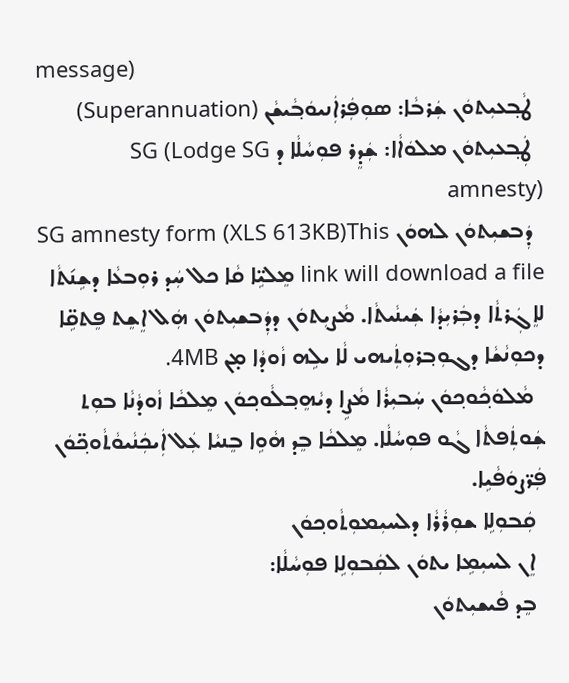message)
  ܛܵܒ݂ܥܝܼܬܘܿܢ ܫܲܪܒܵܐ: ܣܘܼܦܲܪܐܲܢܝܘܿܒ݂ܵܝܫܵܢ (Superannuation)
  ܛܲܒ݂ܥܝܼܬܘܿܢ ܡܠܘܿܐܵܐ: ܫܲܕܸܪ ܦܘܼܚܵܠܵܐ ܕ SG (Lodge SG amnesty)
  ܕܲܒܫܝܼܬܘܿܢ ܠܗܘܿܢ SG amnesty form (XLS 613KB)This link will download a file ܡܸܠܝܹ̈ܐ ܩܵܐ ܟܠ ܚܲܕ ܪܘܼܒܥܵܐ ܕܫܹܢ݇ܬܵܐ ܠܐܸܓܲܪܬܵܐ ܕܒܲܪܝܼܕܵܐ ܫܲܝܢܵܝܬܵܐ. ܡܵܨܝܼܬܘܿܢ ܕܕܲܒܫܝܼܬܘܿܢ ܗܲܠ ܐܸܫܸܬ ܦܸܬܩܹ̈ܐ ܕܟܘܼܢܵܫܵܐ ܕܓܘܼܒ݂ܪܘܼܬܲܝܗܝ ܠܵܐ ܝܠܹܗ ܙܵܘܕܵܐ ܡ̣ܢ 4MB.
  ܡܵܠܘܿܟ݂ܵܘܟ݂ܘܿܢ ܚܲܒܝܼܪܵܐ ܡܵܨܹܐ ܕܝܵܗܸܒ݂ܠܵܘܟ݂ܘܿܢ ܡܸܠܟܵܐ ܙܵܘܕܵܢܵܐ ܒܘܼܬ ܫܲܘܬܲܦܬܵܐ ܓܵܘ ܦܘܼܚܵܠܵܐ. ܡܸܠܟܵܐ ܒܸܕ ܗܵܘܹܐ ܒܸܢܝܵܐ ܥܲܠ ܐܲܝܟܲܢܵܝܘܵܬܵܘܟ݂̈ܘܿܢ ܦܲܪ̈ܨܘܿܦܵܝܹܐ.
  ܩܲܒܘܼܠܹܐ ܫܘܼܪܵܪܵܐ ܕܠܚܝܼܡܘܼܬܵܘܟ݂ܘܿܢ
  ܐܸܢ ܠܚܝܼܡܹܐ ܝܬܘܿܢ ܠܩܲܒܘܼܠܹܐ ܦܘܼܚܵܠܵܐ:
  ܒܸܕ ܦܵܝܫܝܼܬܘܿܢ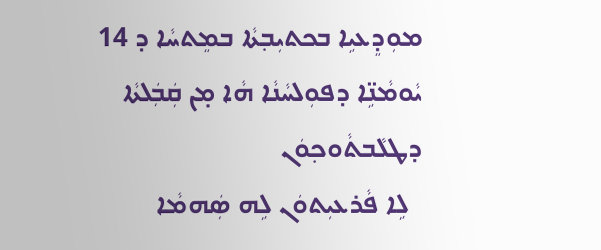ܡܘܼܕܸܥܝܹܐ ܒܟܬܝܼܒ݂ܬܵܐ ܒܡܸܬܚܵܐ ܕ 14 ܝܵܘܡܵܢܹ̈ܐ ܕܦܘܼܠܚܵܢܵܐ ܗܵܐ ܡ̣ܢ ܩܲܒܲܠܬܵܐ ܕܛܠܵܒܬܵܘܟ݂ܘܿܢ
  ܠܹܐ ܦܵܪܥܝܼܬܘܿܢ ܠܹܗ ܣܲܗܡܵܐ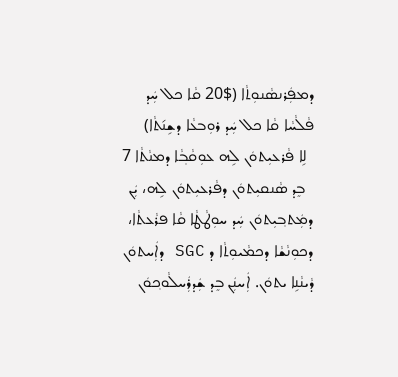ܕܡܦܲܪܢܣܵܢܘܼܬܵܐ ($20 ܩܵܐ ܟܠ ܚܲܕ ܦܵܠܵܚܵܐ ܩܵܐ ܟܠ ܚܲܕ ܪܘܼܒܥܵܐ ܕܫܹܢ݇ܬܵܐ)
  ܠܹܐ ܦܵܪܥܝܼܬܘܿܢ ܠܹܗ ܥܘܼܩܵܒ݂ܵܐ ܕܡܢܵܬܵܐ 7
  ܒܸܕ ܣܵܢܩܝܼܬܘܿܢ ܕܦܵܪܥܝܼܬܘܿܢ ܠܹܗ، ܝܲܢ ܕܡܲܬܒ݂ܝܼܬܘܿܢ ܚܲܕ ܚܘܼܛܵܛܵܐ ܩܵܐ ܦܪܵܥܬܵܐ، ܕܟܘܼܢܵܫܵܐ ܕܟܡܵܝܘܼܬܵܐ ܕ SGC ܕܐܲܚܬܘܿܢ ܕܵܝܢܵܢܹܐ ܝܬܘܿܢ. ܐܲܚܢܲܢ ܒܸܕ ܫܲܕܪܲܚܠܵܘܟ݂ܘܿܢ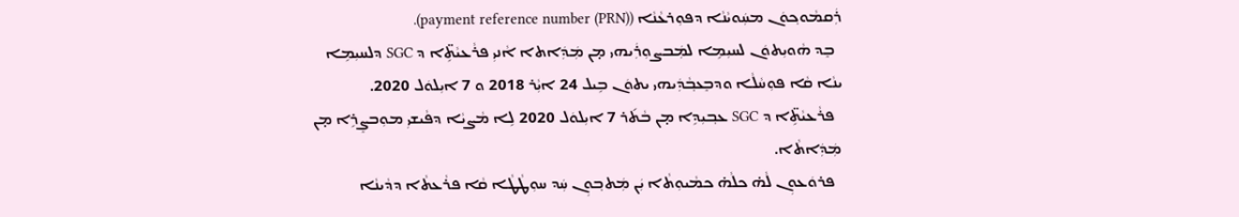ܪܲܩܡܵܘܟ݂ܘܿܢ ܡܚܲܘܝܵܢܵܐ ܕܦܘܼܪܥܵܢܵܐ (payment reference number (PRN)).
  ܒܸܕ ܗܵܘܝܼܬܘܿܢ ܠܚܝܼܡܹܐ ܠܡܲܒܨܘܼܪܲܝܗܝ ܡ̣ܢ ܡܲܕܲܐܬܐ ܐܵܢܝܼ ܦܪܵܥܝܵܬܹ̈ܐ ܕ SGC ܕܠܚܝܼܡܹܐ ܝܢܵܐ ܩܵܐ ܦܘܼܚܵܠܵܐ ܘܕܒܸܥܒ݂ܵܕܲܝܗܝ ܝܬܘܿܢ ܒܹܝܠ 24 ܐܝܼܵܪ 2018 ܘ 7 ܐܝܼܠܘܿܠ 2020.
  ܦܪܵܥܝܵܬܹ̈ܐ ܕ SGC ܥܒ݂ܝܼܕܹܐ ܡ̣ܢ ܒܵܬ݇ܪ 7 ܐܝܼܠܘܿܠ 2020 ܠܹܐ ܡܵܨܝܵܐ ܕܦܵܝܫܝܼ ܡܘܼܒܨܸܪܹܐ ܡ̣ܢ ܡܲܕܲܐܬܵܐ.
  ܦܪܘܿܥܘܼܢ ܠܵܗ̇ ܟܠܵܗ̇ ܟܡܵܝܘܼܬܵܐ ܝܲܢ ܡܲܬܒ݂ܘܼܢ ܚܲܕ ܚܘܼܛܵܛܵܐ ܩܵܐ ܦܪܵܥܬܵܐ ܕܕܵܝܢܵܐ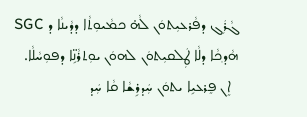ܓܵܪܲܓ ܕܦܵܪܥܝܼܬܘܿܢ ܠܵܗ̇ ܟܡܵܝܘܼܬܵܐ ܕܕܵܝܢܵܐ ܕ SGC ܗܵܕܟ݂ܵܐ ܕܠܵܐ ܛܲܠܩܝܼܬܘܿܢ ܠܗܘܿܢ ܝܘܼܬܪܵܢܹ̈ܐ ܕܦܘܼܚܵܠܵܐ.
  ܐܸܢ ܦܸܪܥܝܹܐ ܝܬܘܿܢ ܚܲܕܪܹܫܵܐ ܩܵܐ ܚܲܕ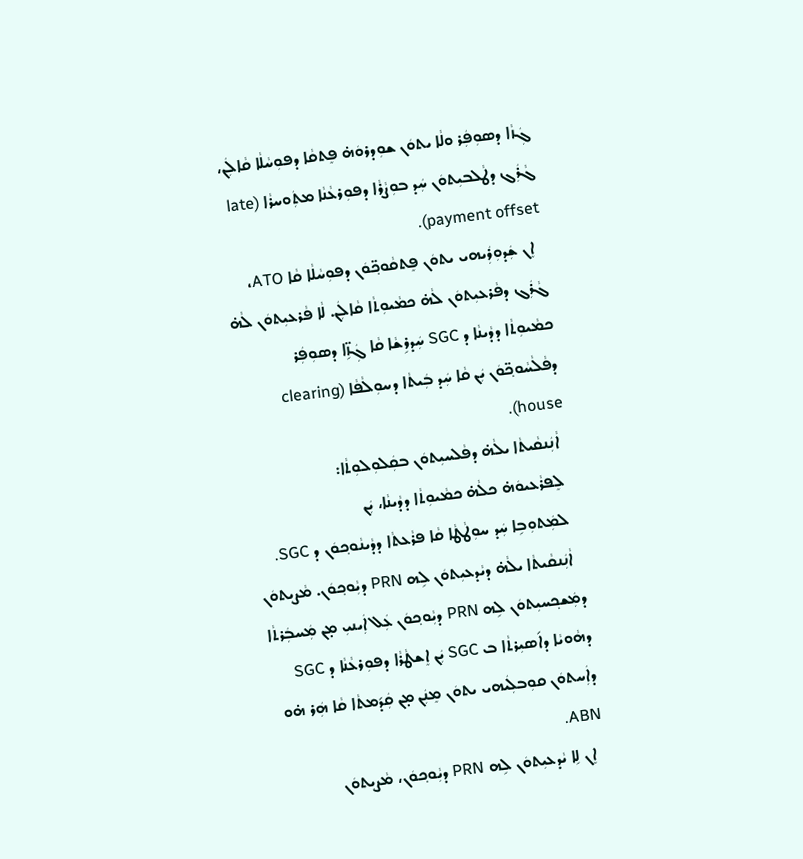ܓܲܙܵܐ ܕܣܘܼܦܲܪ ܘܠܵܐ ܝܬܘܿܢ ܫܘܼܕܪܘܿܗ̇ ܦܸܬܩܵܐ ܕܦܘܼܚܵܠܵܐ ܩܵܐܠܲܢ، ܓܵܪܲܓ ܕܛܵܠܒܝܼܬܘܿܢ ܚܲܕ ܒܘܼܨܵܪܵܐ ܕܦܘܼܪܥܵܢܵܐ ܡܬܲܘܚܪܵܐ (late payment offset).
  ܐܸܢ ܫܲܕܘܼܪܲܝܗܝ ܝܬܘܿܢ ܦܸܬܩܵܘܟ݂̈ܘܿܢ ܕܦܘܼܚܵܠܵܐ ܩܵܐ ATO، ܓܵܪܲܓ ܕܦܵܪܥܝܼܬܘܿܢ ܠܵܗ̇ ܟܡܵܝܘܼܬܵܐ ܩܵܐܠܲܢ. ܠܵܐ ܦܵܪܥܝܼܬܘܿܢ ܠܵܗ̇ ܟܡܵܝܘܼܬܵܐ ܕܕܵܝܢܵܐ ܕ SGC ܚܲܕܪܹܫܵܐ ܩܵܐ ܓܲܙܹ̈ܐ ܕܣܘܼܦܲܪ ܕܦܵܠܵܚܵܘܟ݂̈ܘܿܢ ܝܲܢ ܩܵܐ ܚܲܕ ܒܲܝܬܵܐ ܕܚܘܼܠܵܦܵܐ (clearing house).
  ܐܵܢܲܢܩܵܝܬܵܐ ܝܠܵܗ̇ ܕܦܵܠܚܝܼܬܘܿܢ ܒܩܲܠܘܼܠܘܼܬܵܐ:
  ܠܸܦܪܵܥܝܘܿܗ̇ ܟܠܵܗ̇ ܟܡܵܝܘܼܬܵܐ ܕܕܵܝܢܵܐ، ܝܲܢ
  ܠܡܲܬܘܼܒܹܐ ܚܲܕ ܚܘܼܛܵܛܵܐ ܩܵܐ ܦܪܵܥܬܵܐ ܕܕܵܝܢܵܘܟ݂ܘܿܢ ܕ SGC.
  ܐܵܢܲܢܩܵܝܬܵܐ ܝܠܵܗ̇ ܕܝܵܕܥܝܼܬܘܿܢ ܠܹܗ PRN ܕܝܼܵܘܟ݂ܘܿܢ. ܡܵܨܝܼܬܘܿܢ ܕܡܲܫܟ݂ܚܝܼܬܘܿܢ ܠܹܗ PRN ܕܝܼܵܘܟ݂ܘܿܢ ܥܲܠ ܐܲܝܢܝܼ ܡ̣ܢ ܡܲܚܒܲܪܬܵܐ ܕܗܵܘܝܵܐ ܕܐ݇ܣܝܼܪܬܵܐ ܒ SGC ܝܲܢ ܐܸܫܛܵܪܵܐ ܕܦܘܼܪܥܵܢܵܐ ܕ SGC ܕܐܲܚܬܘܿܢ ܩܘܼܒܠܲܝܗܝ ܝܬܘܿܢ ܡܸܢܲܢ ܡ̣ܢ ܩܲܕ݇ܡܬܵܐ ܩܵܐ ܗܲܪ ܗ̇ܘ ABN.
  ܐܸܢ ܠܹܐ ܝܵܕܥܝܼܬܘܿܢ ܠܹܗ PRN ܕܝܼܵܘܟ݂ܘܿܢ، ܡܵܨܝܼܬܘܿܢ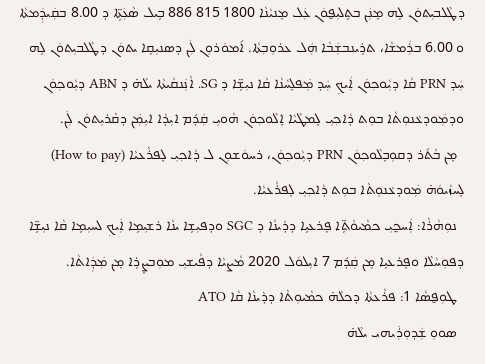ܕܛܵܠܒܝܼܬܘܿܢ ܠܹܗ ܡܸܢܲܢ ܒܬܹܠܝܼܦ̮ܘܿܢ ܥܲܠ ܡܸܢܝܵܢܵܐ 1800 815 886 ܒܹܝܠ ܣܵܥܲܬܹ̈ܐ ܕ 8.00 ܒܩܲܝܕܲܡܬܵܐ ܘ 6.00 ܒܪܲܡܫܵܐ، ܬܪܹܝܢܒܫܲܒܵܐ ܗܲܠ ܥܪܘܼܒ݂ܬܵܐ. ܐ݇ܡܘܿܪܘܼܢ ܠܲܢ ܕܣܢܝܼܩܹܐ ܝܬܘܿܢ ܕܛܵܠܒܝܼܬܘܿܢ ܠܹܗ ܚܲܕ PRN ܩܵܐ ܕܝܼܵܘܟ݂ܘܿܢ ܐܲܝܟ݂ ܚܲܕ ܡܲܦܠܸܚܵܢܵܐ ܩܵܐ ܢܝܼܫܹ̈ܐ ܕ SG. ܐܵܢܲܢܩܵܝܬܵܐ ܝܠܵܗ̇ ܕ ABN ܕܝܼܵܘܟ݂ܘܿܢ ܘܕܡܲܘܕܥܵܢܘܼܬܵܐ ܒܘܼܬ ܕܵܐܟ݂ܝܼ ܠܸܡܛܵܝܵܐ ܐܸܠܵܘܟ݂ܘܿܢ ܗܵܘܝܼ ܩܲܕ݇ܡ ܐܝܼܕܵܐ ܐܝܼܡܲܢ ܕܩܵܪܝܼܬܘܿܢ ܠܲܢ.
  ܡ̣ܢ ܒܵܬ݇ܪ ܕܩܘܼܒܸܠܵܘܟ݂ܘܿܢ PRN ܕܝܼܵܘܟ݂ܘܿܢ، ܪܚܘܿܫܘܼܢ ܠ ܕܵܐܟ݂ܝܼ ܠܸܦܪܵܥܝܵܐ (How to pay) ܠܸܚܙܵܝܘܿܗ̇ ܡܲܘܕܥܵܢܘܼܬܵܐ ܒܘܼܬ ܕܵܐܟ݂ܝܼ ܠܸܦܪܵܥܝܵܐ.
  ܢܘܼܗܵܪܵܐ: ܐܲܚܟ̰ܝܼ ܟܡܵܝܘܵܬܹ̈ܐ ܦܸܪܥܝܹܐ ܕܕܵܝܢܵܐ ܕ SGC ܘܕܦܝܼܫܹܐ ܝܢܵܐ ܪܫܝܼܡܹܐ ܐܲܝܟ݂ ܠܚܝܼܡܹܐ ܩܵܐ ܢܝܼܫܹ̈ܐ ܕܦܘܼܚܵܠܵܐ ܘܦܸܪܥܝܹܐ ܡ̣ܢ ܩܲܕ݇ܡ 7 ܐܝܼܠܘܿܠ 2020 ܡܵܨܝܵܐ ܕܦܵܝܫܝܼ ܡܘܼܒܨܸܪܹܐ ܡ̣ܢ ܡܲܕܲܐܬܵܐ.
  ܛܘܼܦ̮ܣܵܐ 1: ܦܪܵܥܬܵܐ ܕܟܠܵܗ̇ ܟܡܵܝܘܼܬܵܐ ܕܕܵܝܢܵܐ ܩܵܐ ATO
  ܣܘܘܼ ܫܲܕܘܼܪܲܝܗܝ ܝܠܵܗ̇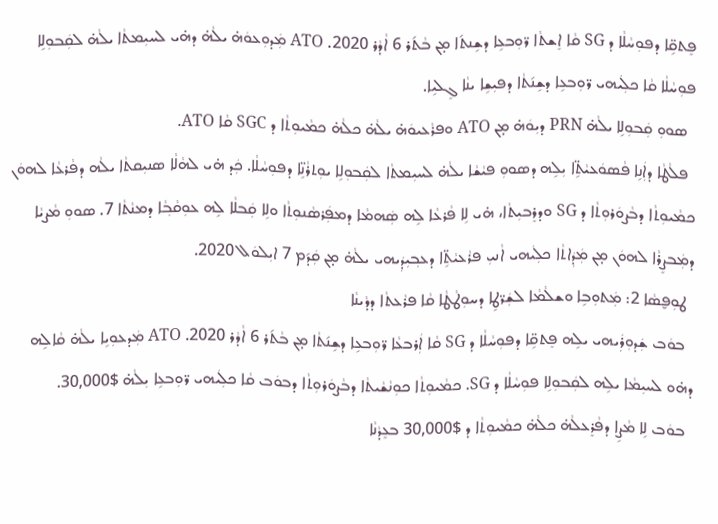ܦܸܬܩܹ̈ܐ ܕܦܘܼܚܵܠܵܐ ܕ SG ܩܵܐ ܐܸܫܬܵܐ ܪ̈ܘܼܒܥܹܐ ܕܫܹܢܬ݇ܐ ܡ̣ܢ ܒܵܬ݇ܪ 6 ܐܵܕܵܪ 2020. ATO ܡܲܕܘܼܥܘܿܗ̇ ܝܠܵܗ̇ ܕܗ̇ܝ ܠܚܝܼܡܬܵܐ ܝܠܵܗ̇ ܠܩܲܒܘܼܠܹܐ ܦܘܼܚܵܠܵܐ ܩܵܐ ܟܠܲܝܗܝ ܪ̈ܘܼܒܥܹܐ ܕܫܹܢ݇ܬܵܐ ܕܦܝܼܫܹܐ ܝܢܵܐ ܓܸܠܝܹܐ.
  ܣܘܘܼ ܩܲܒܘܼܠܹܐ ܝܠܵܗ̇ PRN ܕܝܼܘܿܗ̇ ܡ̣ܢ ATO ܘܦܪܵܥܝܘܿܗ̇ ܝܠܵܗ̇ ܟܠܵܗ̇ ܟܡܵܝܘܼܬܵܐ ܕ SGC ܩܵܐ ATO.
  ܦܠܵܛܵܐ ܕܐܲܢܹܐ ܦܵܣܘܿܥܝܵܬܹ̈ܐ ܝܼܠܹܗ ܕܣܘܘܼ ܦܝܵܫܵܐ ܝܠܵܗ̇ ܠܚܝܼܡܬܵܐ ܠܩܲܒܘܼܠܹܐ ܝܘܼܬܪܵܢܹ̈ܐ ܕܦܘܼܚܵܠܵܐ. ܟܲܕ ܗ̇ܝ ܠܗܵܠܵܐ ܣܢܝܼܩܬܵܐ ܝܠܵܗ ܕܦܵܪܥܵܐ ܠܗܘܿܢ ܟܡܵܝܘܼܬܵܐ ܕܒܵܨܘܿܪܘܼܬܵܐ ܕ SG ܘܕܪܸܒܝܼܬܵܐ، ܗ̇ܝ ܠܹܐ ܦܵܪܥܵܐ ܠܹܗ ܣܲܗܡܵܐ ܕܡܦܲܪܣܵܢܘܼܬܵܐ ܘܠܹܐ ܩܲܒܠܵܐ ܠܹܗ ܥܘܼܩܵܒ݂ܵܐ ܕܡܢܵܬܵܐ 7. ܣܘܘܼ ܡܵܨܝܵܐ ܕܡܲܒܨܸܪܵܐ ܠܗܘܿܢ ܡ̣ܢ ܡܲܕܲܐܬܵܐ ܟܠܲܝܗܝ ܐܵܢܝܼ ܦܪܵܥܝܵܬܹ̈ܐ ܕܥܒ݂ܝܼܕܲܝܗܝ ܝܠܵܗ̇ ܡ̣ܢ ܩܲܕ݇ܡ 7 ܐܝܼܠܘܿܠ 2020.
  ܛܘܼܦ̮ܣܵܐ 2: ܡܲܬܘܼܒܹܐ ܘܫܠܵܡܵܐ ܠܫܲܪ̈ܛܹܐ ܕܚܘܼܛܵܛܵܐ ܩܵܐ ܦܪܵܥܬܵܐ ܕܕܵܝܢܵܐ
  ܒܘܿܒ ܫܲܕܘܼܪܲܝܗܝ ܝܠܹܗ ܦܸܬܩܹ̈ܐ ܕܦܘܼܚܵܠܵܐ ܕ SG ܩܵܐ ܐܲܪܒܥܵܐ ܪ̈ܘܼܒܥܹܐ ܕܫܹܢ݇ܬܵܐ ܡ̣ܢ ܒܵܬ݇ܪ 6 ܐܵܕܵܪ 2020. ATO ܡܲܕܥܘܼܝܹܐ ܝܠܵܗ̇ ܩܵܐܠܹܗ ܕܗ̇ܘ ܠܚܝܼܡܵܐ ܝܠܹܗ ܠܩܲܒܘܼܠܹܐ ܦܘܼܚܵܠܵܐ ܕ SG. ܟܡܵܝܘܼܬܵܐ ܟܘܼܢܵܫܵܝܬܵܐ ܕܒܵܨܘܿܪܘܼܬܵܐ ܕܒܘܿܒ ܩܵܐ ܟܠܲܝܗܝ ܪ̈ܘܼܒܥܹܐ ܝܼܠܵܗ̇ $30,000.
  ܒܘܿܒ ܠܹܐ ܡܵܨܹܐ ܕܦܵܪܸܥܠܵܗ̇ ܟܠܵܗ̇ ܟܡܵܝܘܼܬܵܐ ܕ $30,000 ܒܥܸܕܵܢܵܐ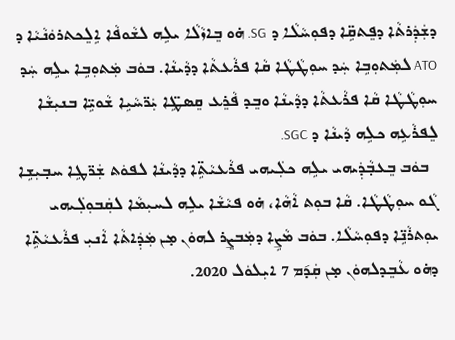ܕܫܲܕܲܪܬܵܐ ܕܦܸܬܩܹ̈ܐ ܕܦܘܼܚܵܠܵܐ ܕ SG. ܗ̇ܘ ܒܸܐܙܵܠܵܐ ܝܠܹܗ ܠܫܵܘܦܵܐ ܐܹܠܸܟܬܪܘܿܢܵܝܵܐ ܕ ATO ܠܡܲܬܘܼܒܹܐ ܚܲܕ ܚܘܼܛܵܛܵܐ ܩܵܐ ܦܪܵܥܬܵܐ ܕܕܵܝܢܵܐ. ܒܘܿܒ ܡܲܬܘܼܒܹܐ ܝܠܹܗ ܚܲܕ ܚܘܼܛܵܛܵܐ ܩܵܐ ܦܪܵܥܬܵܐ ܕܕܵܝܢܵܐ ܘܒܸܕ ܦܵܪܸܥ ܩܸܣܛܹ̈ܐ ܝܲܪ̈ܚܵܝܹܐ ܫܵܘܝܹ̈ܐ ܒܢܝܼܫܵܐ ܠܸܦܪܵܥܹܗ ܟܠܹܗ ܕܵܝܢܵܐ ܕ SGC.
  ܒܘܿܒ ܒܸܥܒ݂ܵܕܲܝܗܝ ܝܠܹܗ ܟܠܲܝܗܝ ܦܪܵܥܝܵܬܹ̈ܐ ܕܕܵܝܢܵܐ ܠܦܘܿܬ ܫܲܪ̈ܛܹܐ ܚܒ݂ܝܼܫܹܐ ܓܵܘ ܚܘܼܛܵܛܵܐ. ܩܵܐ ܒܘܼܬ ܐܵܗܵܐ، ܗ̇ܘ ܦܝܵܫܵܐ ܝܠܹܗ ܠܚܝܼܡܵܐ ܠܩܲܒܘܼܠܲܝܗܝ ܝܘܼܬܪܵܢܹ̈ܐ ܕܦܘܼܚܵܠܵܐ. ܒܘܿܒ ܡܵܨܹܐ ܕܡܲܒܨܸܪ ܠܗܘܿܢ ܡ̣ܢ ܡܲܕܲܐܬܵܐ ܐܵܢܝܼ ܦܪܵܥܝܵܬܹ̈ܐ ܕܗ̇ܘ ܥܵܒܸܕܠܗܘܿܢ ܡ̣ܢ ܩܲܕ݇ܡ 7 ܐܝܼܠܘܿܠ 2020.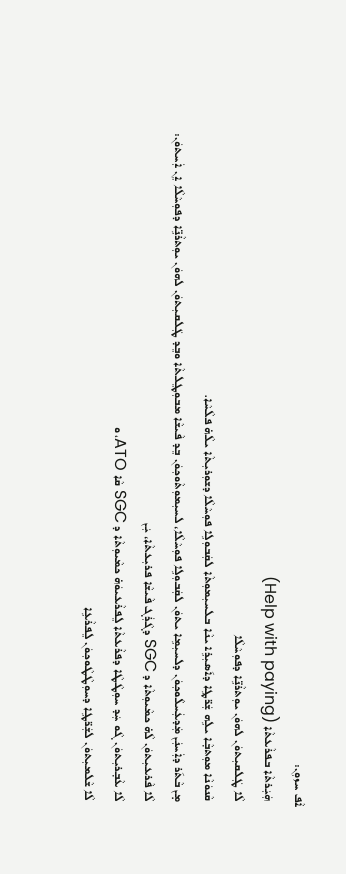ܐܵܦ ܚܙܘܼܢ:
  ܗܲܝܲܪܬܵܐ ܒܦܪܵܥܬܵܐ (Help with paying)
  ܠܵܐ ܛܲܠܩܝܼܬܘܿܢ ܠܗܘܿܢ ܝܘܼܬܪܵܢܹ̈ܐ ܕܦܘܼܚܵܠܵܐ
  ܩܵܢܘܿܢܵܐ ܡܘܼܬܒ݂ܵܐ ܝܠܹܗ ܫܲܪ̈ܛܹܐ ܕܐ݇ܣܝܼܪܹܐ ܝܢܵܐ ܒܠܚܝܼܡܘܼܬܵܐ ܠܩܲܒܘܼܠܹܐ ܦܘܼܚܵܠܵܐ ܕܫܘܼܪܝܼܬܵܐ ܝܠܵܗ̇ ܦܠܵܚܵܐ.
  ܡ̣ܢ ܒܵܬ݇ܪ ܕܐܲܚܢܲܢ ܡܲܕܥܲܚܠܵܘܟ݂ܘܿܢ ܕܠܚܝܼܡܹܐ ܝܬܘܿܢ ܠܩܲܒܘܼܠܹܐ ܦܘܼܚܵܠܵܐ، ܠܚܝܼܡܘܼܬܵܘܟ݂ܘܿܢ ܒܸܕ ܦܵܝܫܵܐ ܡܒܘܼܛܸܠܬܵܐ ܘܒܸܕ ܛܲܠܩܝܼܬܘܿܢ ܠܗܘܿܢ ܝܘܼܬܪܵܢܹ̈ܐ ܕܦܘܼܚܵܠܵܐ ܐܸܢ ܐܲܚܬܘܿܢ:
  ܠܵܐ ܦܵܪܥܝܼܬܘܿܢ ܠܵܗ̇ ܟܡܵܝܘܼܬܵܐ ܕ SGC ܕܓܵܪܲܓ ܦܵܝܫܵܐ ܦܪܝܼܥܬܵܐ، ܝܲܢ
  ܠܵܐ ܥܵܒ݂ܪܝܼܬܘܿܢ ܓܵܘ ܚܲܕ ܚܘܼܛܵܛܵܐ ܕܦܪܵܥܬܵܐ ܠܸܦܪܵܥܝܘܿܗ̇ ܟܡܵܝܘܼܬܵܐ ܕ SGC ܩܵܐ ATO، ܘ
  ܠܵܐ ܫܵܠܡܝܼܬܘܿܢ ܠܫܲܪ̈ܛܹܐ ܕܚܘܼܛܵܛܵܘܟ݂ܘܿܢ ܠܸܦܪܵܥܹܐ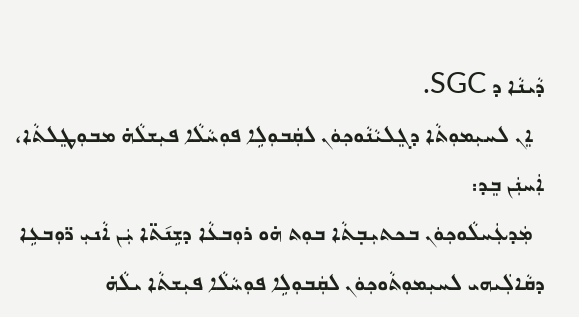ܕܵܝܢܵܐ ܕ SGC.
  ܐܸܢ ܠܚܝܼܡܘܼܬܵܐ ܕܓܸܠܝܵܢܵܘܟ݂ܘܿܢ ܠܩܲܒܘܼܠܹܐ ܦܘܼܚܵܠܵܐ ܦܝܼܫܠܵܗ̇ ܡܒܘܼܛܸܠܬܵܐ، ܐܲܚܢܲܢ ܒܸܕ:
  ܡܲܕܥܲܚܠܵܘܟ݂ܘܿܢ ܒܟܬܝܼܒ݂ܬܵܐ ܒܘܼܬ ܗ̇ܘ ܪܘܼܒܥܵܐ ܕܫܹܢ݇ܬ̈ܐ ܝܲܢ ܐܵܢܝܼ ܪ̈ܘܼܒܥܹܐ ܕܩܵܐܠܲܝܗܝ ܠܚܝܼܡܘܼܬܵܘܟ݂ܘܿܢ ܠܩܲܒܘܼܠܹܐ ܦܘܼܚܵܠܵܐ ܦܝܼܫܬܵܐ ܝܠܵܗ̇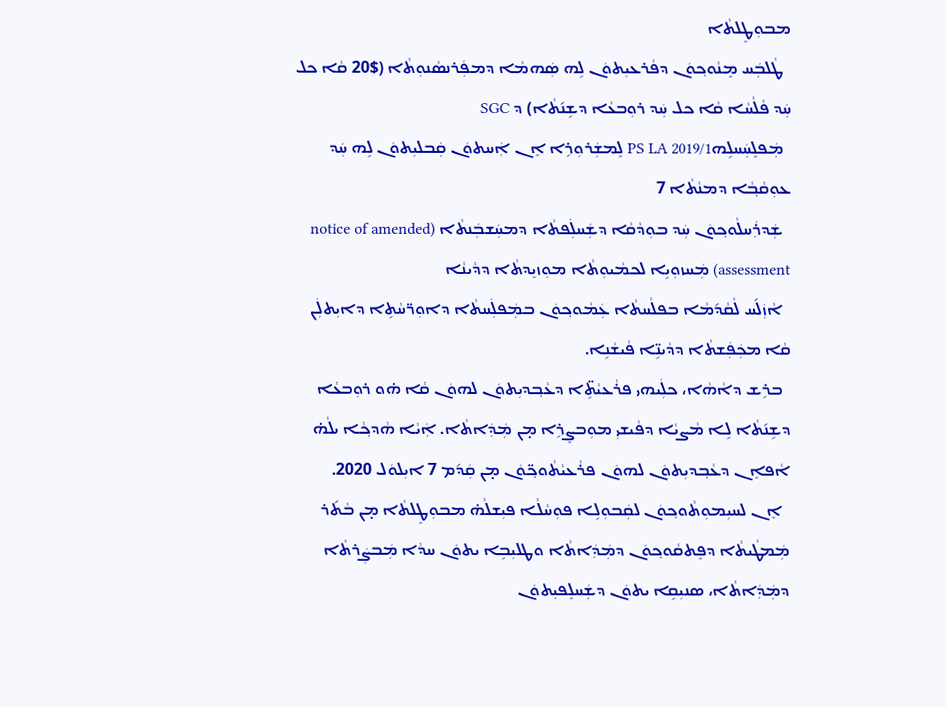ܡܒܘܼܛܸܠܬܵܐ
  ܛܵܠܒܲܚ ܡܸܢܵܘܟ݂ܘܿܢ ܕܦܵܪܥܝܼܬܘܿܢ ܠܹܗ ܣܲܗܡܵܐ ܕܡܦܲܪܢܣܵܢܘܼܬܵܐ ($20 ܩܵܐ ܟܠ ܚܲܕ ܦܵܠܵܚܵܐ ܩܵܐ ܟܠ ܚܲܕ ܪܘܼܒܥܵܐ ܕܫܹܢ݇ܬܵܐ) ܕ SGC
  ܡܲܦܠܸܚܲܚܠܹܗPS LA 2019/1 ܠܸܡܫܲܪܘܼܪܹܐ ܐܸܢ ܐܲܚܬܘܿܢ ܩܲܒܠܝܼܬܘܿܢ ܠܹܗ ܚܲܕ ܥܘܼܩܵܒ݂ܵܐ ܕܡܢܵܬܵܐ 7
  ܫܲܕܪܲܚܠܵܘܟ݂ܘܿܢ ܚܲܕ ܒܘܼܕܵܩܵܐ ܕܫܲܚܠܲܦܬܵܐ ܕܡܚܲܫܒܲܢܬܵܐ (notice of amended assessment) ܡܲܚܙܘܼܝܹܐ ܠܟܡܵܝܘܼܬܵܐ ܡܘܼܙܝܸܕܬܵܐ ܕܕܵܝܢܵܐ
  ܐܵܙܲܠ݇ܚ ܠܵܩܵܕ݇ܡܵܐ ܒܦܠܵܚܬܵܐ ܥܲܡܵܘܟ݂ܘܿܢ ܒܡܲܦܠܲܚܬܵܐ ܕܐܘܼܪ̈ܚܵܬܹܐ ܕܐܝܼܬܠܲܢ ܩܵܐ ܡܟܲܦܲܫܬܵܐ ܕܕܵܝܢܹ̈ܐ ܦܵܝܫܵܢܹܐ.
  ܒܪܹܫ ܕܐܵܗܵܐ، ܟܠܲܝܗܝ ܦܪܵܥܝܵܬܹ̈ܐ ܕܥܵܒ݂ܕܝܼܬܘܿܢ ܠܗܘܿܢ ܩܵܐ ܗ̇ܘ ܪܘܼܒܥܵܐ ܕܫܹܢ݇ܬܵܐ ܠܹܐ ܡܵܨܝܵܐ ܕܦܵܝܫܝܼ ܡܘܼܒܨܸܪܹܐ ܡ̣ܢ ܡܲܕܲܐܬܵܐ. ܐܲܝܵܐ ܗܵܕܟ݂ܵܐ ܝܠܵܗ̇ ܐܵܦܐܸܢ ܕܥܵܒ݂ܕܝܼܬܘܿܢ ܠܗܘܿܢ ܦܪܵܥܝܵܬܵܘܟ݂̈ܘܿܢ ܡ̣ܢ ܩܲܕ݇ܡ 7 ܐܝܼܠܘܿܠ 2020.
  ܐܸܢ ܠܚܝܼܡܘܼܬܵܘܟ݂ܘܿܢ ܠܩܲܒܘܼܠܹܐ ܦܘܼܚܵܠܵܐ ܦܝܼܫܠܵܗ̇ ܡܒܘܼܛܸܠܬܵܐ ܡ̣ܢ ܒܵܬ݇ܪ ܡܲܡܛܵܝܬܵܐ ܕܦܸܬܩܵܘܟ݂ܘܿܢ ܕܡܲܕܲܐܬܵܐ ܘܛܠܝܼܒܹܐ ܝܬܘܿܢ ܚܕܵܐ ܡܲܒܨܲܪܬܵܐ ܕܡܲܕܲܐܬܵܐ، ܣܢܝܼܩܹܐ ܝܬܘܿܢ ܕܫܲܚܠܸܦܝܼܬܘܿܢ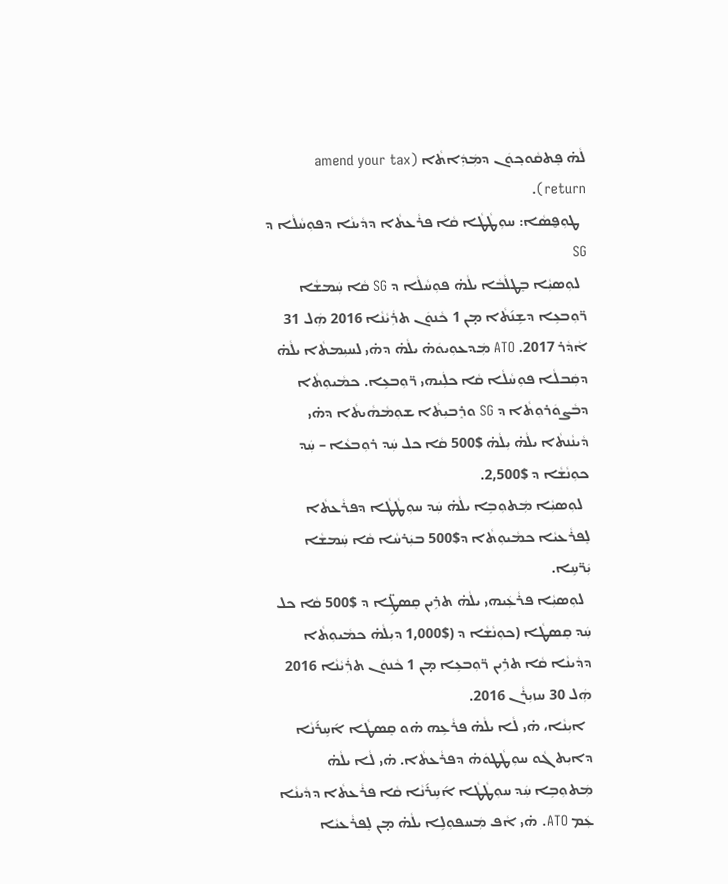ܠܵܗ̇ ܦܸܬܩܵܘܟ݂ܘܿܢ ܕܡܲܕܲܐܬܵܐ (amend your tax return).
  ܛܘܼܦ̮ܣܵܐ: ܚܘܼܛܵܛܵܐ ܩܵܐ ܦܪܵܥܬܵܐ ܕܕܵܝܢܵܐ ܕܦܘܼܚܵܠܵܐ ܕ SG
  ܠܘܼܣܝܼܵܐ ܒܸܛܠܵܒܵܐ ܝܠܵܗ̇ ܦܘܼܚܵܠܵܐ ܕ SG ܩܵܐ ܚܲܡܫܵܐ ܪ̈ܘܼܒܥܹܐ ܕܫܹܢ݇ܬܵܐ ܡ̣ܢ 1 ܟܵܢܘܿܢ ܬܪܲܝܵܢܵܐ 2016 ܗܲܠ 31 ܐܵܕܵܪ 2017. ATO ܡܲܕܥܘܼܝܘܿܗ̇ ܝܠܵܗ̇ ܕܗ̇ܝ ܠܚܝܼܡܬܵܐ ܝܠܵܗ̇ ܕܩܲܒܠܵܐ ܦܘܼܚܵܠܵܐ ܩܵܐ ܟܠܲܝܗܝ ܪ̈ܘܼܒܥܹܐ. ܟܡܵܝܘܼܬܵܐ ܕܒܵܨܘܿܪܘܼܬܵܐ ܕ SG ܘܪܸܒܝܼܬܵܐ ܫܘܼܡܵܗܵܝܬܵܐ ܕܗ̇ܝ ܕܵܝܢܵܢܬܵܐ ܝܠܵܗ̇ ܝܼܠܵܗ̇ $500 ܩܵܐ ܟܠ ܚܲܕ ܪܘܼܒܥܵܐ – ܚܲܕ ܟܘܼܢܵܫܵܐ ܕ $2,500.
  ܠܘܼܣܝܼܵܐ ܡܲܬܘܼܒܹܐ ܝܠܵܗ̇ ܚܲܕ ܚܘܼܛܵܛܵܐ ܕܦܪܵܥܬܵܐ ܠܸܦܪܵܥܝܵܐ ܟܡܵܝܘܼܬܵܐ ܕ$500 ܒܝܲܪܚܵܐ ܩܵܐ ܚܲܡܫܵܐ ܝܲܪ̈ܚܹܐ.
  ܠܘܼܣܝܼܵܐ ܦܪܵܥܲܝܗܝ ܝܠܵܗ̇ ܬܪܹܝܢ ܩܸܣܛܹ̈ܐ ܕ $500 ܩܵܐ ܟܠ ܚܲܕ ܩܸܣܛܵܐ (ܟܘܼܢܵܫܵܐ ܕ ($1,000 ܕܝܼܠܵܗ̇ ܟܡܵܝܘܼܬܵܐ ܕܕܵܝܢܵܐ ܩܵܐ ܬܪܹܝܢ ܪ̈ܘܼܒܥܹܐ ܡ̣ܢ 1 ܟܵܢܘܿܢ ܬܪܲܝܵܢܵܐ 2016 ܗܲܠ 30 ܚܙܝܼܪܵܢ 2016.
  ܐܝܼܢܵܐ، ܗ̇ܝ ܠܵܐ ܝܠܵܗ̇ ܦܪܵܥܹܗ ܗ̇ܘ ܩܸܣܛܵܐ ܐ݇ܚܹܪ݇ܢܵܐ ܕܐܝܼܬ ܓܵܘ ܚܘܼܛܵܛܘܿܗ̇ ܕܦܪܵܥܬܵܐ. ܗ̇ܝ ܠܵܐ ܝܠܵܗ̇ ܡܲܬܘܼܒܹܐ ܚܲܕ ܚܘܼܛܵܛܵܐ ܐ݇ܚܹܪ݇ܢܵܐ ܩܵܐ ܦܪܵܥܬܵܐ ܕܕܵܝܢܵܐ ܥܲܡ ATO. ܗ̇ܝ ܐܵܦ ܡܲܚܦܘܼܠܹܐ ܝܠܵܗ̇ ܡ̣ܢ ܠܸܦܪܵܥܝܵܐ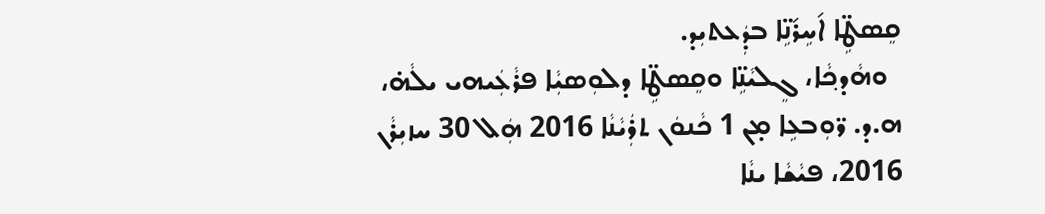ܩܸܣܛܹ̈ܐ ܐ݇ܚܹܪ݇ܢܹ̈ܐ ܒܕܲܥܬܝܼܕ.
  ܘܗܵܕܟ݂ܵܐ، ܓܸܠܝܵܢܹ̈ܐ ܘܩܸܣܛܹ̈ܐ ܕܠܘܼܣܝܼܵܐ ܦܪܵܥܲܝܗܝ ܝܠܵܗ̇، ܗ.ܕ. ܪ̈ܘܼܒܥܹܐ ܡ̣ܢ 1 ܟܵܢܘܿܢ ܬܪܲܝܵܢܵܐ 2016 ܗܲܠ 30 ܚܙܝܼܪܵܢ 2016، ܦܝܵܫܵܐ ܝܢܵܐ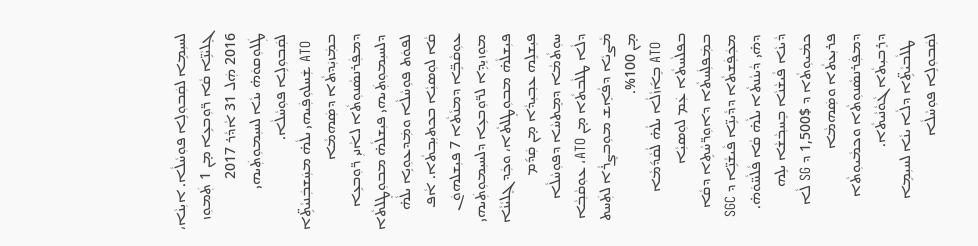ܠܚܝܼܡܹܐ ܠܩܲܒܘܼܠܹܐ ܦܘܼܚܵܠܵܐ. ܐܝܼܢܵܐ، ܓܸܠܝܵܢܹ̈ܐ ܩܵܐ ܪ̈ܘܼܒܥܹܐ ܡ̣ܢ 1 ܬܲܡܘܼܙ 2016 ܗܲܠ 31 ܐܵܕܵܪ 2017 ܛܲܠܘܼܩܘܿܗ̇ ܝܢܵܐ ܠܚܝܼܡܘܼܬܲܝܗܝ ܠܩܲܒܘܼܠܹܐ ܦܘܼܚܵܠܵܐ.
  ATO ܫܲܚܠܘܼܦܲܝܗܝ ܝܠܵܗ̇ ܡܚܲܫܒܲܢܝܵܬܹ̈ܐ ܒܡܲܙܝܲܕܬܵܐ ܕܣܲܗܡܵܐ ܕܡܦܲܪܢܣܵܢܘܼܬܵܐ ܠܐܵܢܝܼ ܪ̈ܘܼܒܥܹܐ ܕܠܚܝܼܡܘܼܬܲܝܗܝ ܦܝܼܫܠܵܗ̇ ܡܒܘܼܛܸܠܬܵܐ ܠܦܘܿܬ ܦܘܼܚܵܠܵܐ ܘܡܲܕܥܘܼܝܹܐ ܝܠܵܗ̇ ܩܵܐ ܠܘܼܣܝܼܵܐ ܒܟܬܝܼܒ݂ܬܵܐ. ܐܵܦ ܥܘܼܩܵܒܹ̈ܐ ܕܡܢܵܬܵܐ 7 ܦܝܼܫܠܗܘܿܢ ܡܘܼܙܝܸܕܹܐ ܠܪ̈ܘܼܒܥܹܐ ܕܠܚܝܼܡܘܼܬܲܝܗܝ ܦܝܼܫܠܵܗ̇ ܡܒܘܼܛܸܠܬܵܐ، ܘܟܲܕ ܓܸܠܝܵܢܵܐ ܦܝܼܫܠܹܗ ܥܒ݂ܝܼܕܵܐ ܡ̣ܢ ܩܲܕ݇ܡ ܚܘܼܬܵܡܵܐ ܕܡܸܬܚܵܐ ܕܦܘܼܚܵܠܵܐ ܕܠܵܐ ܛܠܵܒܬܵܐ ܡ̣ܢ ATO، ܥܘܼܩܵܒ݂ܵܐ ܡܵܨܝܵܐ ܕܦܵܐܸܫ ܡܘܼܒܨܸܪܵܐ ܠܬܲܚܬ ܡ̣ܢ 100%.
  ATO ܒܸܐ݇ܙܵܠܵܐ ܝܠܵܗ̇ ܠܵܩܵܕ݇ܡܵܐ ܒܦܠܵܚܬܵܐ ܥܲܡ ܠܘܼܣܝܼܵܐ ܒܡܲܦܠܲܚܬܵܐ ܕܐܘܼܪ̈ܚܵܬܹܐ ܕܩܵܐ ܡܟܲܦܲܫܬܵܐ ܕܕܵܝܢܹ̈ܐ ܦܵܝܫܵܢܹ̈ܐ ܕ SGC ܕܗ̇ܝ ܕܵܝܢܵܢܬܵܐ ܝܠܵܗ̇ ܩܵܐ ܦܵܠܵܚ̈ܘܿܗ̇. ܕܵܝܢܵܐ ܦܵܝܫܵܢܵܐ ܒܸܚܒ݂ܵܫܵܐ ܝܠܹܗ ܟܡܵܝܘܼܬܵܐ ܕ $1,500 ܕ SG ܠܵܐ ܦܪܝܼܥܬܵܐ ܘܣܲܗܡܵܐ ܕܡܦܲܪܢܣܵܢܘܼܬܵܐ ܘܟܡܵܝܘܼܬܵܐ ܕܪܸܒܝܼܬܵܐ ܓܵܘܵܢܵܝܬܵܐ.
  ܛܠܵܒܝܵܬܹ̈ܐ ܕܠܵܐ ܝܢܵܐ ܠܚܝܼܡܹܐ ܠܩܲܒܘܼܠܹܐ ܦܘܼܚܵܠܵܐ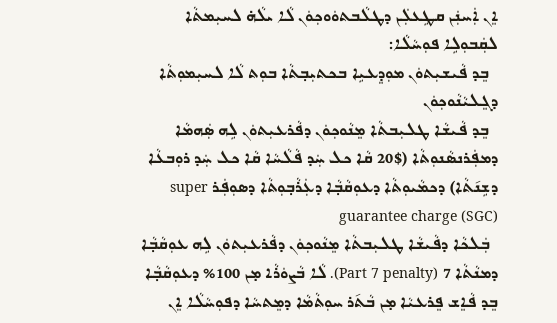ܐܸܢ ܐܲܚܢܲܢ ܩܛܹܥܠܲܢ ܕܛܠܵܒܬܘܿܘܟ݂ܘܿܢ ܠܵܐ ܝܠܵܗ̇ ܠܚܝܼܡܬܵܐ ܠܩܲܒܘܼܠܹܐ ܦܘܼܚܵܠܵܐ:
  ܒܸܕ ܦܵܝܫܝܼܬܘܿܢ ܡܘܼܕܸܥܝܹܐ ܒܟܬܝܼܒ݂ܬܵܐ ܒܘܼܬ ܠܵܐ ܠܚܝܼܡܘܼܬܵܐ ܕܓܸܠܝܵܢܵܘܟ݂ܘܿܢ
  ܒܸܕ ܦܵܝܫܵܐ ܛܠܝܼܒܬܵܐ ܡܸܢܵܘܟ݂ܘܿܢ ܕܦܵܪܥܝܼܬܘܿܢ ܠܹܗ ܣܲܗܡܵܐ ܕܡܦܲܪܢܣܵܢܘܼܬܵܐ ($20 ܩܵܐ ܟܠ ܚܲܕ ܦܵܠܵܚܵܐ ܩܵܐ ܟܠ ܚܲܕ ܪܘܼܒܥܵܐ ܕܫܹܢ݇ܬܵܐ) ܕܟܡܵܝܘܼܬܵܐ ܕܥܘܼܩܵܒ݂ܵܐ ܕܥܲܪܵܒ݂ܘܼܬܵܐ ܕܣܘܼܦܲܪ super guarantee charge (SGC)
  ܒܲܠܟܵܐ ܕܦܵܝܫܵܐ ܛܠܝܼܒܬܵܐ ܡܸܢܵܘܟ݂ܘܿܢ ܕܦܵܪܥܝܼܬܘܿܢ ܠܹܗ ܥܘܼܩܵܒ݂ܵܐ ܕܡܢܵܬܵܐ 7 (Part 7 penalty). ܠܵܐ ܒܵܨܘܿܪܵܐ ܡ̣ܢ 100% ܕܥܘܼܩܵܒ݂ܵܐ ܒܸܕ ܦܵܐܸܫ ܦܸܪܥܝܵܐ ܡ̣ܢ ܒܵܬ݇ܪ ܚܘܼܬܵܡܵܐ ܕܡܸܬܚܵܐ ܕܦܘܼܚܵܠܵܐ ܐܸܢ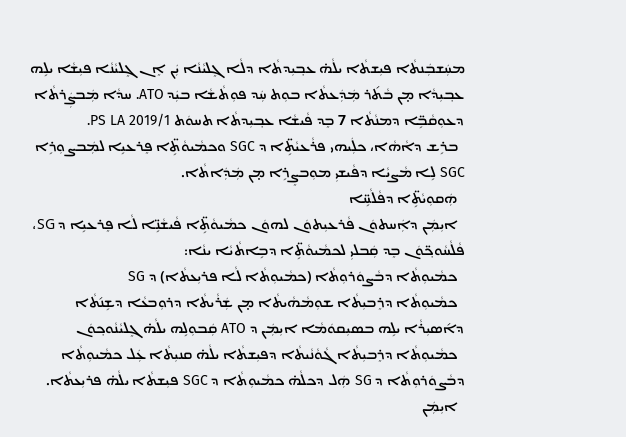ܡܚܲܫܒܲܢܬܵܐ ܦܝܼܫܬܵܐ ܝܠܵܗ̇ ܥܒ݂ܝܼܕܬܵܐ ܕܠܵܐ ܓܸܠܝܵܢܵܐ ܝܲܢ ܐܸܢ ܓܸܠܝܵܢܵܐ ܦܝܼܫܵܐ ܝܠܹܗ ܥܒ݂ܝܼܕܵܐ ܡ̣ܢ ܒܵܬ݇ܪ ܡܲܕܲܥܬܵܐ ܒܘܼܬ ܚܲܕ ܦܘܼܬܵܫܵܐ ܒܝܲܕ ATO. ܚܕܵܐ ܡܲܒܨܲܪܬܵܐ ܕܥܘܼܩܵܒܹ̈ܐ ܕܡܢܵܬܵܐ 7 ܒܸܕ ܦܵܝܫܵܐ ܥܒ݂ܝܼܕܬܵܐ ܬܚܘܿܬ PS LA 2019/1.
  ܒܪܹܫ ܕܐܵܗܵܐ، ܟܠܲܝܗܝ ܦܪܵܥܝܵܬܹ̈ܐ ܕ SGC ܘܟܡܵܝܘܵܬܹ̈ܐ ܦܸܪܥܝܹܐ ܠܡܲܒܨܘܼܪܹܐ SGC ܠܹܐ ܡܵܨܝܵܐ ܕܦܵܝܫܝܼ ܡܘܼܒܨܸܪܹܐ ܡ̣ܢ ܡܲܕܲܐܬܵܐ.
  ܗܲܩܘܼܝܵܬܹ̈ܐ ܕܦܵܠܵܚܹ̈ܐ
  ܐܝܼܡܲܢ ܕܐܲܚܬܘܿܢ ܦܵܪܥܝܼܬܘܿܢ ܠܗܘܿܢ ܟܡܵܝܘܵܬܹ̈ܐ ܦܵܝܫܵܢܹ̈ܐ ܠܵܐ ܦܸܪܥܝܹܐ ܕ SG، ܦܵܠܵܚܵܘܟ݂̈ܘܿܢ ܒܸܕ ܩܲܒܠܝܼ ܠܟܡܵܝܘܵܬܹ̈ܐ ܕܒܹܐܬܵܝܵܐ ܝܢܵܐ:
  ܟܡܵܝܘܼܬܵܐ ܕܒܵܨܘܿܪܘܼܬܵܐ (ܟܡܵܝܘܼܬܵܐ ܠܵܐ ܦܪܝܼܥܬܵܐ) ܕ SG
  ܟܡܵܝܘܼܬܵܐ ܕܪܸܒܝܼܬܵܐ ܫܘܼܡܵܗܵܝܬܵܐ ܡ̣ܢ ܫܲܪܵܝܬܵܐ ܕܪܘܼܒܥܵܐ ܕܫܹܢ݇ܬܵܐ ܕܐ݇ܣܝܼܪܵܐ ܝܠܹܗ ܒܣܝܼܩܘܿܡܵܐ ܐܝܼܡܲܢ ܕ ATO ܩܲܒܘܼܠܹܗ ܝܠܵܗ̇ ܓܸܠܝܵܢܵܘܟ݂ܘܿܢ
  ܟܡܵܝܘܼܬܵܐ ܕܪܸܒܝܼܬܵܐ ܓܵܘܵܢܵܝܬܵܐ ܕܦܝܼܫܬܵܐ ܝܠܵܗ̇ ܩܢܝܼܬܵܐ ܥܲܠ ܟܡܵܝܘܼܬܵܐ ܕܒܵܨܘܿܪܘܼܬܵܐ ܕ SG ܗܲܠ ܕܟܠܵܗ̇ ܟܡܵܝܘܼܬܵܐ ܕ SGC ܦܝܼܫܬܵܐ ܝܠܵܗ̇ ܦܪܝܼܥܬܵܐ.
  ܐܝܼܡܲܢ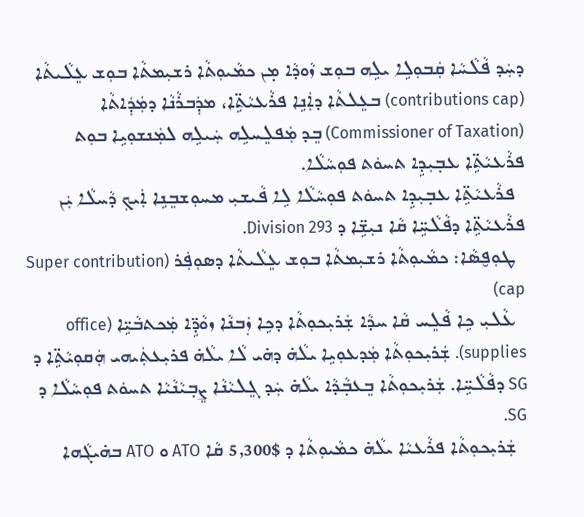ܕܚܲܕ ܦܵܠܵܚܵܐ ܩܲܒܘܼܠܹܐ ܝܠܹܗ ܒܘܼܫ ܙܵܘܕܵܐ ܡ̣ܢ ܟܡܵܝܘܼܬܵܐ ܪܫܝܼܡܬܵܐ ܒܘܼܫ ܥܸܠܵܝܬܵܐ (contributions cap) ܒܥܸܠܬܵܐ ܕܐܲܢܹܐ ܦܪܵܥܝܵܬܹ̈ܐ، ܡܕܲܒܪܵܢܵܐ ܕܡܲܕܲܐܬܵܐ (Commissioner of Taxation) ܒܸܕ ܡܲܦܠܸܚܠܹܗ ܚܲܝܠܹܗ ܠܡܲܢܫܘܼܝܹܐ ܒܘܼܬ ܦܪܵܥܝܵܬܹ̈ܐ ܥܒ݂ܝܼܕܹܐ ܬܚܘܿܬ ܦܘܼܚܵܠܵܐ.
  ܦܪܵܥܝܵܬܹ̈ܐ ܥܒ݂ܝܼܕܹܐ ܬܚܘܿܬ ܦܘܼܚܵܠܵܐ ܠܹܐ ܦܵܝܫܝܼ ܡܚܘܼܫܒܸܢܹܐ ܐܲܝܟ݂ ܕܵܚܠܵܐ ܝܲܢ ܦܪܵܥܝܵܬܹ̈ܐ ܕܦܵܠܵܚܹ̈ܐ ܩܵܐ ܢܝܼܫܹ̈ܐ ܕ Division 293.
  ܛܘܼܦ̮ܣܵܐ: ܟܡܵܝܘܼܬܵܐ ܪܫܝܼܡܬܵܐ ܒܘܼܫ ܥܸܠܵܝܬܵܐ ܕܣܘܼܦܲܪ (Super contribution cap)
  ܥܵܠܝܼ ܟܹܐ ܦܵܠܸܚ ܩܵܐ ܚܕܵܐ ܫܲܪܝܼܟܘܼܬܵܐ ܕܟܹܐ ܙܲܒܢܵܐ ܙܘܵܕܹ̈ܐ ܡܲܟܬܒܵܝܹ̈ܐ (office supplies). ܫܲܪܝܼܟܘܼܬܵܐ ܡܲܕܥܘܼܝܹܐ ܝܠܵܗ̇ ܕܗ̇ܝ ܠܵܐ ܝܠܵܗ̇ ܦܪܝܼܥܬܲܝܗܝ ܗܲܩܘܼܝܵܬܹ̈ܐ ܕ SG ܕܦܵܠܵܚܹ̈ܐ. ܫܲܪܝܼܟܘܼܬܵܐ ܒܸܥܒ݂ܵܕܵܐ ܝܠܵܗ̇ ܚܲܕ ܓܸܠܝܵܢܵܐ ܨܸܒ݂ܝܵܢܵܝܵܐ ܬܚܘܿܬ ܦܘܼܚܵܠܵܐ ܕ SG.
  ܫܲܪܝܼܟܘܼܬܵܐ ܦܪܵܥܝܵܐ ܝܠܵܗ̇ ܟܡܵܝܘܼܬܵܐ ܕ $5,300 ܩܵܐ ATO ܘ ATO ܒܗ̇ܝܓܵܗܐ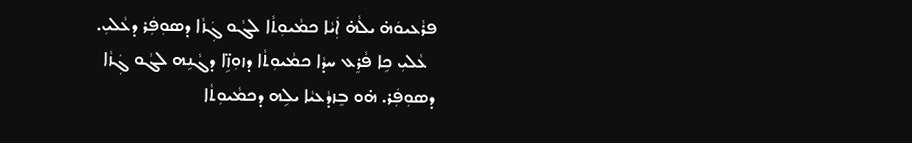ܦܪܵܥܝܘܿܗ̇ ܝܠܵܗ̇ ܐܲܝܵܐ ܟܡܵܝܘܼܬܵܐ ܠܓܵܘ ܓܲܙܵܐ ܕܣܘܼܦܲܪ ܕܥܵܠܝܼ.
  ܥܵܠܝܼ ܟܹܐ ܦܵܪܸܥ ܚܕܵܐ ܟܡܵܝܘܼܬܵܐ ܕܙܘܼܙܹ̈ܐ ܕܓܵܢܹܗ ܠܓܵܘ ܓܲܙܵܐ ܕܣܘܼܦܲܪ. ܗ̇ܘ ܒܸܙܕܵܥܝܵܐ ܝܠܹܗ ܕܟܡܵܝܘܼܬܵܐ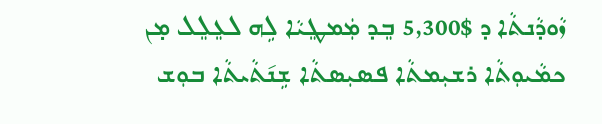ܙܵܘܕܵܢܬܵܐ ܕ $5,300 ܒܸܕ ܡܲܡܛܸܝܵܐ ܠܹܗ ܠܥܸܠܸܠ ܡ̣ܢ ܟܡܵܝܘܼܬܵܐ ܪܫܝܼܡܬܵܐ ܦܣܝܼܣܬܵܐ ܫܹܢ݇ܬܵܝܬܵܐ ܒܘܼܫ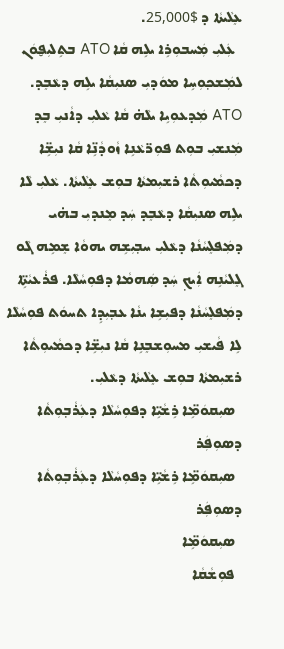ܥܸܠܵܝܬܵܐ ܕ $25,000.
  ܥܲܠܝܼ ܡܲܚܒܘܼܪܹܐ ܝܠܹܗ ܩܵܐ ATO ܒܬܹܠܝܼܦ̮ܘܿܢ ܠܡܲܫܟ݂ܘܼܚܹܐ ܡܘܿܕܝܼ ܣܢܝܼܩܵܐ ܝܠܹܗ ܕܥܵܒܸܕ. ATO ܡܲܕܥܘܼܝܹܐ ܝܠܵܗ̇ ܩܵܐ ܥܵܠܝܼ ܕܐܵܢܝܼ ܒܸܕ ܡܲܢܫܝܼ ܒܘܼܬ ܦܘܼܪ̈ܥܵܢܹܐ ܙܵܘܕܵܢܹ̈ܐ ܩܵܐ ܢܝܼܫܹ̈ܐ ܕܟܡܵܝܘܼܬܵܐ ܪܫܝܼܡܬܵܐ ܒܘܼܫ ܥܸܠܵܝܬܵܐ. ܥܵܠܝܼ ܠܵܐ ܝܠܹܗ ܣܢܝܼܩܵܐ ܕܥܵܒܸܕ ܚܲܕ ܡܸܢܕܝܼ ܒܗ̇ܝ ܕܡܲܦܠܸܚܵܢܵܐ ܕܥܵܠܝܼ ܚܒ݂ܝܼܫܹܗ ܝܗܘܵܐ ܫܸܡܹܗ ܓܵܘ ܓܸܠܝܵܢܹܗ ܐܲܝܟ݂ ܚܲܕ ܣܲܗܡܵܐ ܕܦܘܼܚܵܠܵܐ. ܦܪܵܥܝܵܬܹ̈ܐ ܕܡܲܦܠܸܚܵܢܵܐ ܕܦܝܼܫܹܐ ܝܢܵܐ ܥܒ݂ܝܼܕܹܐ ܬܚܘܿܬ ܦܘܼܚܵܠܵܐ ܠܹܐ ܦܵܝܫܝܼ ܡܚܘܼܫܒܸܢܹܐ ܩܵܐ ܢܝܼܫܹ̈ܐ ܕܟܡܵܝܘܼܬܵܐ ܪܫܝܼܡܬܵܐ ܒܘܼܫ ܥܸܠܵܝܬܵܐ ܕܥܵܠܝܼ.
  ܣܝܼܩܘܿܡܹ̈ܐ ܪܹܫܵܝܹ̈ܐ ܕܦܘܼܚܵܠܵܐ ܕܥܲܪܵܒ݂ܘܼܬܵܐ ܕܣܘܼܦܲܪ
  ܣܝܼܩܘܿܡܹ̈ܐ ܪܹܫܵܝܹ̈ܐ ܕܦܘܼܚܵܠܵܐ ܕܥܲܪܵܒ݂ܘܼܬܵܐ ܕܣܘܼܦܲܪ
  ܣܝܼܩܘܿܡܹ̈ܐ
  ܦܘܼܫܵܩܵܐ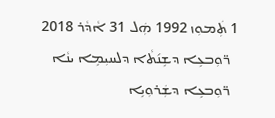1 ܬܲܡܘܼܙ 1992 ܗܲܠ 31 ܐܵܕܵܪ 2018
  ܪ̈ܘܼܒܥܹܐ ܕܫܹܢ݇ܬܵܐ ܕܠܚܝܼܡܹܐ ܝܢܵܐ
  ܪ̈ܘܼܒܥܹܐ ܕܫܲܪܘܼܝܹܐ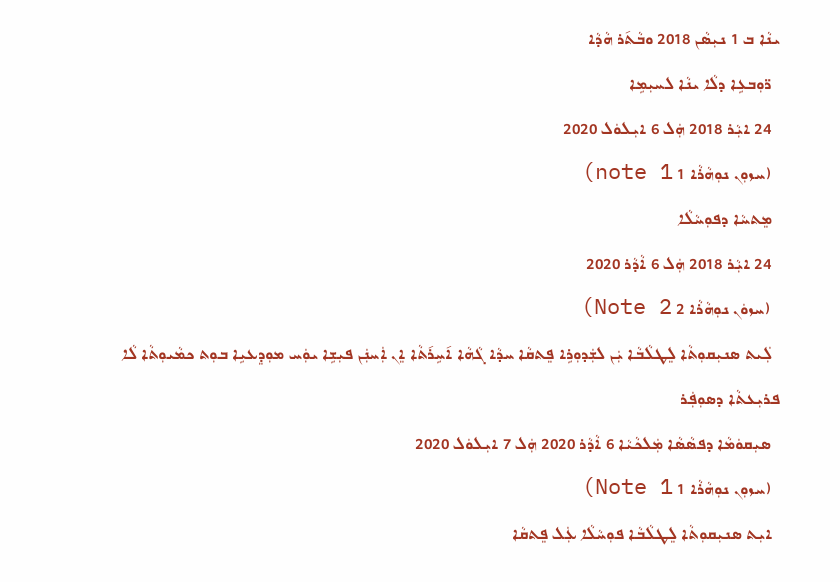ܝܢܵܐ ܒ 1 ܢܝܼܣܵܢ 2018 ܘܒܵܬ݇ܪ ܗܵܕܵܐ
  ܪ̈ܘܼܒܥܹܐ ܕܠܵܐ ܝܢܵܐ ܠܚܝܼܡܹܐ
  24 ܐܝܼܵܪ 2018 ܗܲܠ 6 ܐܝܼܠܘܿܠ 2020
  (ܚܙܘܼܢ ܢܘܼܗܵܪܵܐ 1 note 1)
  ܡܸܬܚܵܐ ܕܦܘܼܚܵܠܵܐ
  24 ܐܝܼܵܪ 2018 ܗܲܠ 6 ܐܵܕܵܪ 2020
  (ܚܙܘܿܢ ܢܘܼܗܵܪܵܐ 2 Note 2)
  ܠܲܝܬ ܣܢܝܼܩܘܼܬܵܐ ܠܸܛܠܵܒܵܐ ܝܲܢ ܠܫܲܕܘܼܪܹܐ ܦܸܬܩܵܐ ܚܕܵܐ ܓܵܗܵܐ ܐ݇ܚܹܪ݇ܬܵܐ ܐܸܢ ܐܲܚܢܲܢ ܦܝܼܫܹܐ ܝܘܲܚ ܡܘܼܕܸܥܝܹܐ ܒܘܼܬ ܟܡܵܝܘܼܬܵܐ ܠܵܐ ܦܪܝܼܥܬܵܐ ܕܣܘܼܦܲܪ
  ܣܝܼܩܘܿܡܵܐ ܕܦܣܵܣܵܐ ܡܲܠܟܵܝܵܐ 6 ܐܵܕܵܪ 2020 ܗܲܠ 7 ܐܝܼܠܘܿܠ 2020
  (ܚܙܘܼܢ ܢܘܼܗܵܪܵܐ 1 Note 1)
  ܐܝܼܬ ܣܢܝܼܩܘܼܬܵܐ ܠܸܛܠܵܒܵܐ ܦܘܼܚܵܠܵܐ ܥܲܠ ܦܸܬܩܵܐ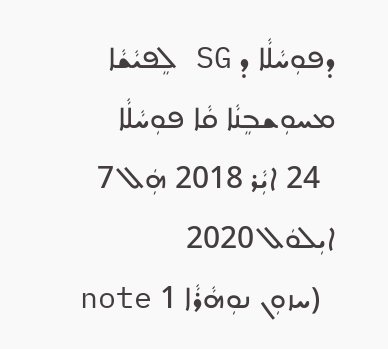ܕܦܘܼܚܵܠܵܐ ܕ SG ܠܸܦܝܵܫܵܐ ܡܚܘܼܫܒܸܢܵܐ ܩܵܐ ܦܘܼܚܵܠܵܐ
  24 ܐܝܼܵܪ 2018 ܗܲܠ 7 ܐܝܼܠܘܿܠ 2020
  (ܚܙܘܼܢ ܢܘܼܗܵܪܵܐ 1 note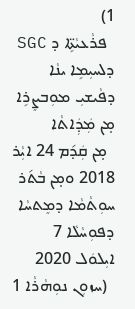1)
  ܦܪܵܥܝܵܬܹ̈ܐ ܕ SGC ܕܠܚܝܼܡܹܐ ܝܢܵܐ ܕܦܵܝܫܝܼ ܡܘܼܒܨܸܪܹܐ ܡ̣ܢ ܡܲܕܲܐܬܵܐ
  ܡ̣ܢ ܩܲܕ݇ܡ 24 ܐܝܼܵܪ 2018 ܘܡ̣ܢ ܒܵܬ݇ܪ ܚܘܼܬܵܡܵܐ ܕܡܸܬܚܵܐ ܕܦܘܼܚܵܠܵܐ 7 ܐܝܼܠܘܿܠ 2020
  (ܚܙܘܼܢ ܢܘܼܗܵܪܵܐ 1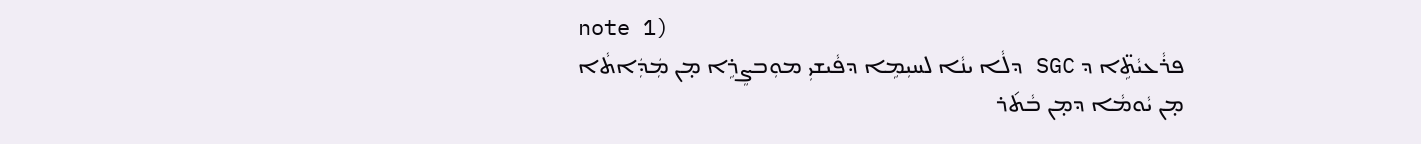note 1)
  ܦܪܵܥܝܵܬܹ̈ܐ ܕ SGC ܕܠܵܐ ܝܢܵܐ ܠܚܝܼܡܹܐ ܕܦܵܝܫܝܼ ܡܘܼܒܨܸܪܹܐ ܡ̣ܢ ܡܲܕܲܐܬܵܐ
  ܡ̣ܢ ܝܵܘܡܵܐ ܕܡ̣ܢ ܒܵܬ݇ܪ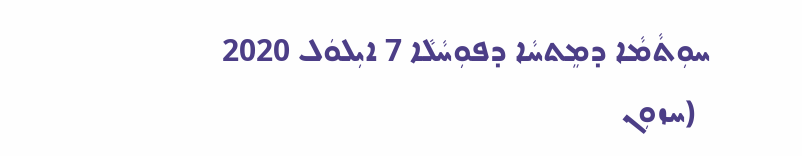ܚܘܼܬܵܡܵܐ ܕܡܸܬܚܵܐ ܕܦܘܼܚܵܠܵܐ 7 ܐܝܼܠܘܿܠ 2020
  (ܚܙܘܼܢ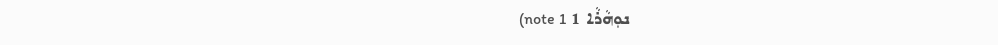ܢܘܼܗܵܪܵܐ 1 note 1)